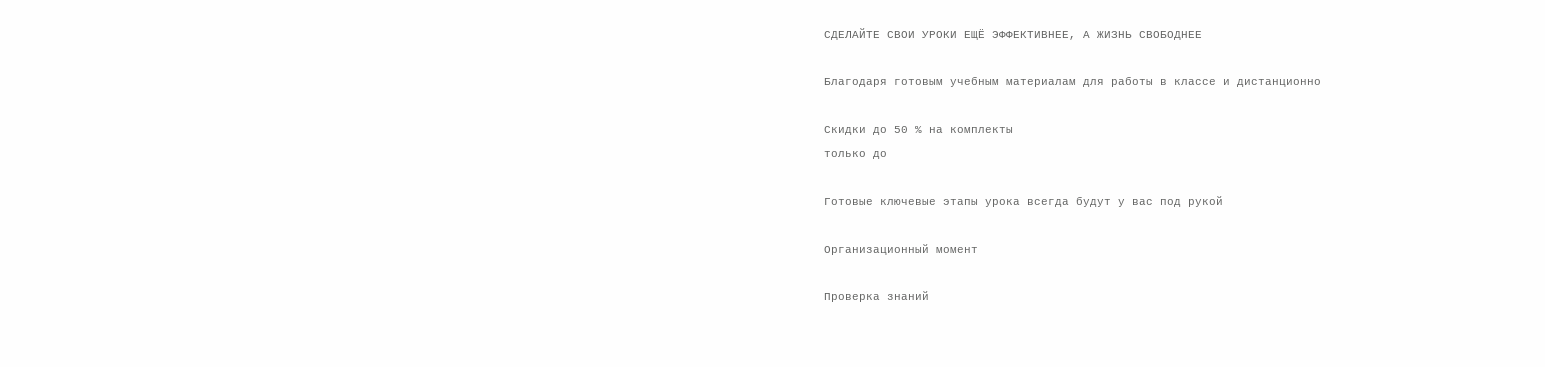СДЕЛАЙТЕ СВОИ УРОКИ ЕЩЁ ЭФФЕКТИВНЕЕ, А ЖИЗНЬ СВОБОДНЕЕ

Благодаря готовым учебным материалам для работы в классе и дистанционно

Скидки до 50 % на комплекты
только до

Готовые ключевые этапы урока всегда будут у вас под рукой

Организационный момент

Проверка знаний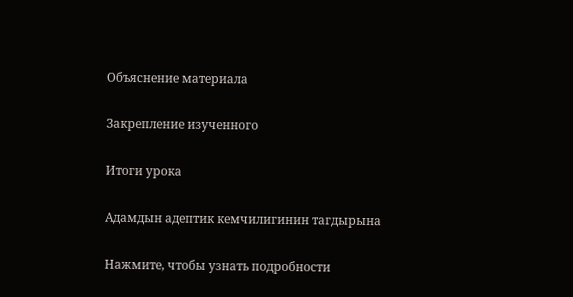Объяснение материала

Закрепление изученного

Итоги урока

Адамдын адептик кемчилигинин тагдырына

Нажмите, чтобы узнать подробности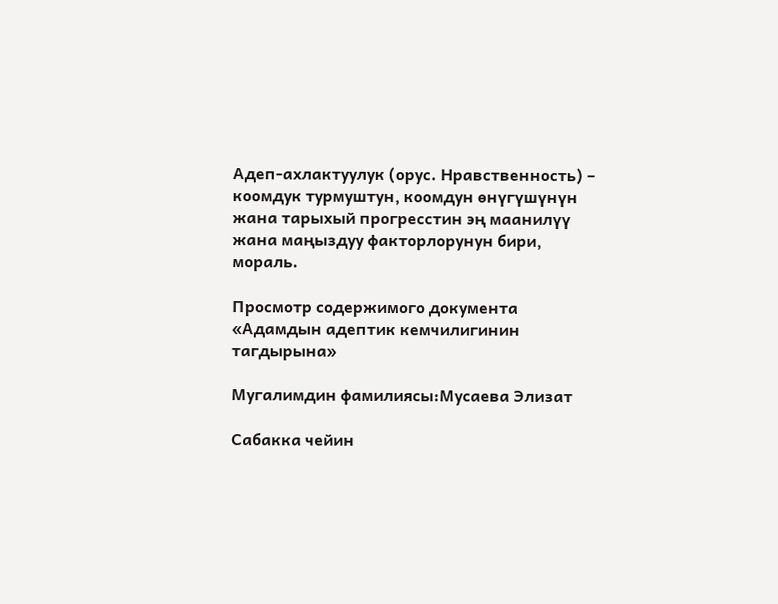Адеп-ахлактуулук (орус. Нравственность) – коомдук турмуштун, коомдун өнүгүшүнүн жана тарыхый прогресстин эң маанилүү жана маңыздуу факторлорунун бири, мораль.

Просмотр содержимого документа
«Адамдын адептик кемчилигинин тагдырына»

Мугалимдин фамилиясы:Мусаева Элизат

Сабакка чейин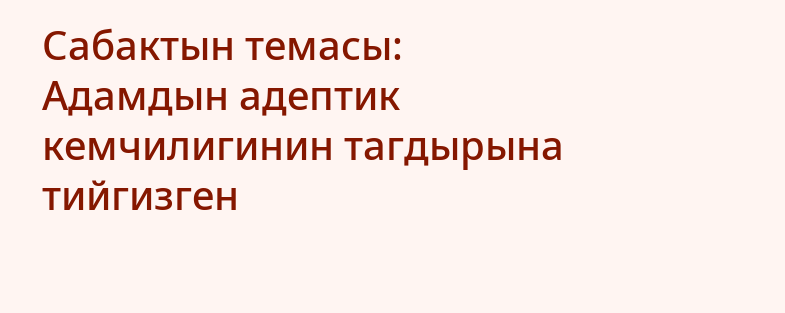Сабактын темасы: Адамдын адептик кемчилигинин тагдырына тийгизген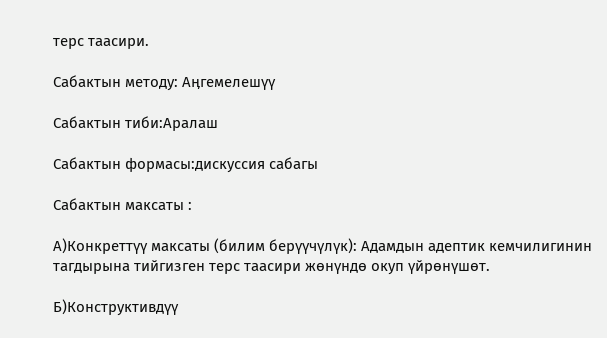терс таасири.

Сабактын методу: Аӊгемелешүү

Сабактын тиби:Аралаш

Сабактын формасы:дискуссия сабагы

Сабактын максаты :

А)Конкреттүү максаты (билим берүүчүлүк): Адамдын адептик кемчилигинин тагдырына тийгизген терс таасири жөнүндө окуп үйрөнүшөт.

Б)Конструктивдүү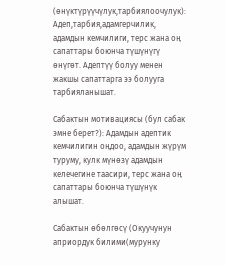(ѳнүктүрүүчүлук,тарбиялоочулук): Адеп,тарбия,адамгерчилик, адамдын кемчилиги, терс жана оӊ сапаттары боюнча түшүнүгү ѳнүгѳт. Адептүү болуу менен жакшы сапаттарга ээ болууга тарбияланышат.

Сабактын мотивациясы (бул сабак эмне берет?): Адамдын адептик кемчилигин оӊдоо, адамдын жүрүм туруму, кулк мүнөзү адамдын келечегине таасири, терс жана оӊ сапаттары боюнча түшүнүк алышат.

Сабактын ѳбѳлгѳсү (Окуучунун априордук билими(мурунку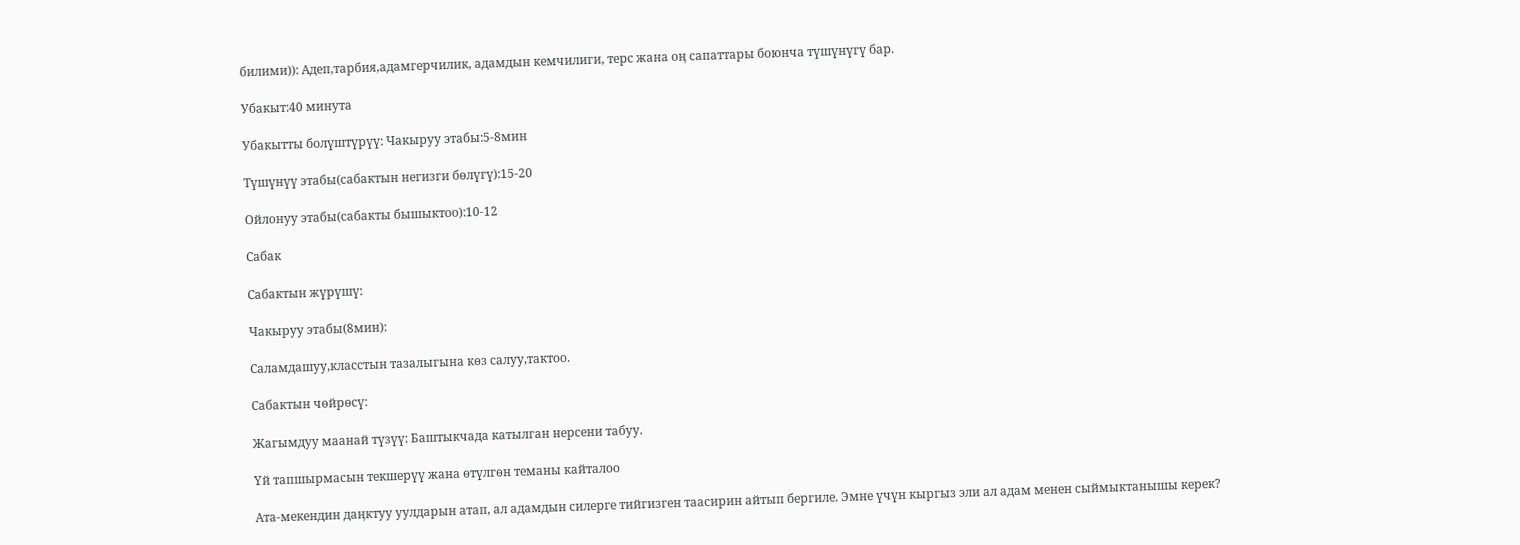билими)): Адеп,тарбия,адамгерчилик, адамдын кемчилиги, терс жана оӊ сапаттары боюнча түшүнүгү бар.

Убакыт:40 минута

Убакытты болүштүрүү: Чакыруу этабы:5-8мин

Түшүнүү этабы(сабактын негизги бѳлүгү):15-20

Ойлонуу этабы(сабакты бышыктоо):10-12

Сабак

Сабактын жүрүшү:

Чакыруу этабы(8мин):

Саламдашуу,класстын тазалыгына кѳз салуу,тактоо.

Сабактын чөйрөсү:

Жагымдуу маанай түзүү: Баштыкчада катылган нерсени табуу.

Үй тапшырмасын текшерүү жана ѳтүлгѳн теманы кайталоо

Ата-мекендин даӊктуу уулдарын атап, ал адамдын силерге тийгизген таасирин айтып бергиле. Эмне үчүн кыргыз эли ал адам менен сыймыктанышы керек?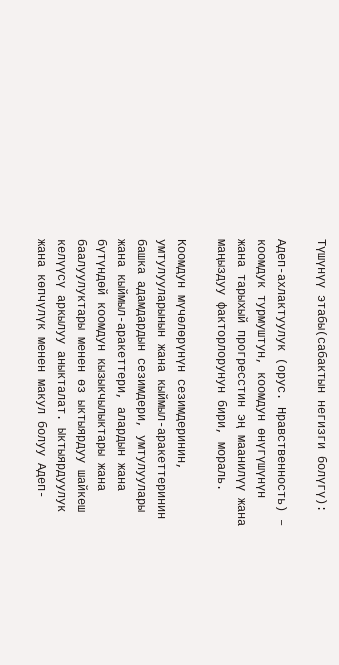Түшүнүү этабы(сабактын негизги болүгү):

Адеп-ахлактуулук (орус. Нравственность) – коомдук турмуштун, коомдун өнүгүшүнүн жана тарыхый прогресстин эң маанилүү жана маңыздуу факторлорунун бири, мораль.

Коомдун мүчөлөрүнүн сезимдеринин, умтулууларынын жана кыймыл-аракеттеринин башка адамдардын сезимдери, умтулуулары жана кыймыл-аракеттери, алардын жана бүтүндөй коомдун кызыкчылыктары жана баалуулуктары менен өз ыктыярдуу шайкеш келүүсү аркылуу аныкталат. Ыктыярдуулук жана көпчүлүк менен макул болуу Адеп-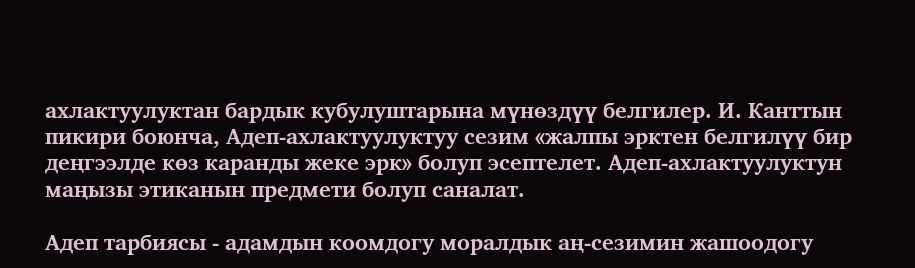ахлактуулуктан бардык кубулуштарына мүнөздүү белгилер. И. Канттын пикири боюнча, Адеп-ахлактуулуктуу сезим «жалпы эрктен белгилүү бир деңгээлде көз каранды жеке эрк» болуп эсептелет. Адеп-ахлактуулуктун маңызы этиканын предмети болуп саналат.

Адеп тарбиясы - адамдын коомдогу моралдык аң-сезимин жашоодогу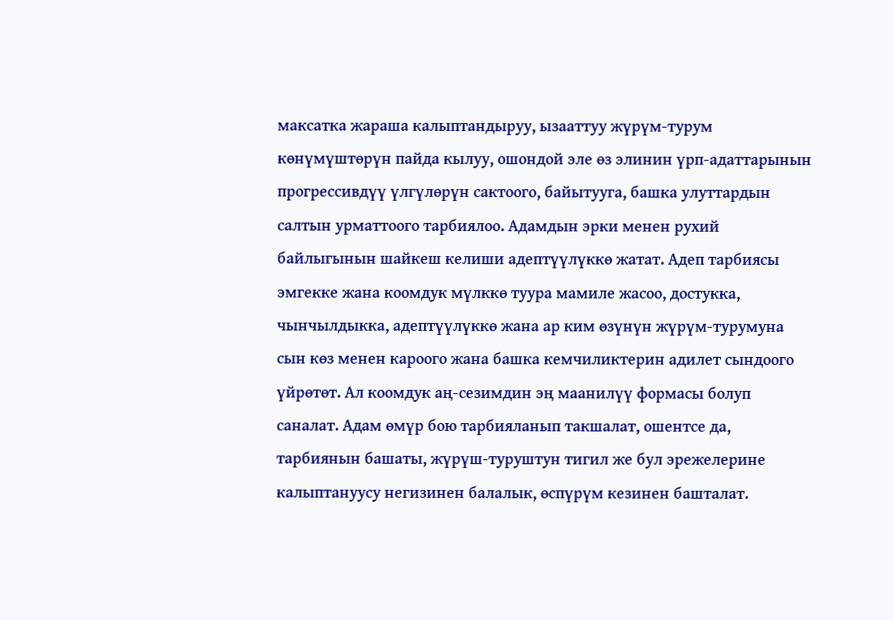максатка жараша калыптандыруу, ызааттуу жүрүм-турум көнүмүштөрүн пайда кылуу, ошондой эле өз элинин үрп-адаттарынын прогрессивдүү үлгүлөрүн сактоого, байытууга, башка улуттардын салтын урматтоого тарбиялоо. Адамдын эрки менен рухий байлыгынын шайкеш келиши адептүүлүккө жатат. Адеп тарбиясы эмгекке жана коомдук мүлккө туура мамиле жасоо, достукка, чынчылдыкка, адептүүлүккө жана ар ким өзүнүн жүрүм-турумуна сын көз менен кароого жана башка кемчиликтерин адилет сындоого үйрөтөт. Ал коомдук аң-сезимдин эң маанилүү формасы болуп саналат. Адам өмүр бою тарбияланып такшалат, ошентсе да, тарбиянын башаты, жүрүш-туруштун тигил же бул эрежелерине калыптануусу негизинен балалык, өспүрүм кезинен башталат.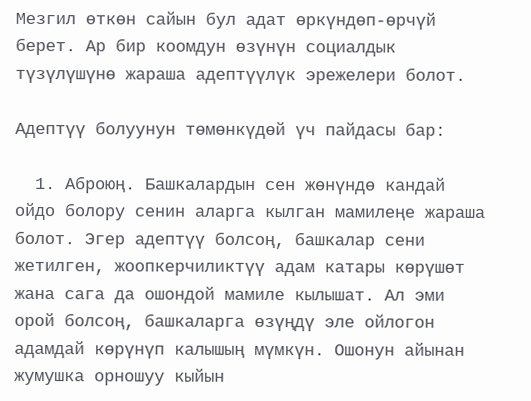Мезгил өткөн сайын бул адат өркүндөп-өрчүй берет. Ар бир коомдун өзүнүн социалдык түзүлүшүнө жараша адептүүлүк эрежелери болот.

Адептүү болуунун төмөнкүдөй үч пайдасы бар:

  1. Аброюң. Башкалардын сен жөнүндө кандай ойдо болору сенин аларга кылган мамилеңе жараша болот. Эгер адептүү болсоң, башкалар сени жетилген, жоопкерчиликтүү адам катары көрүшөт жана сага да ошондой мамиле кылышат. Ал эми орой болсоң, башкаларга өзүңдү эле ойлогон адамдай көрүнүп калышың мүмкүн. Ошонун айынан жумушка орношуу кыйын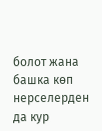болот жана башка көп нерселерден да кур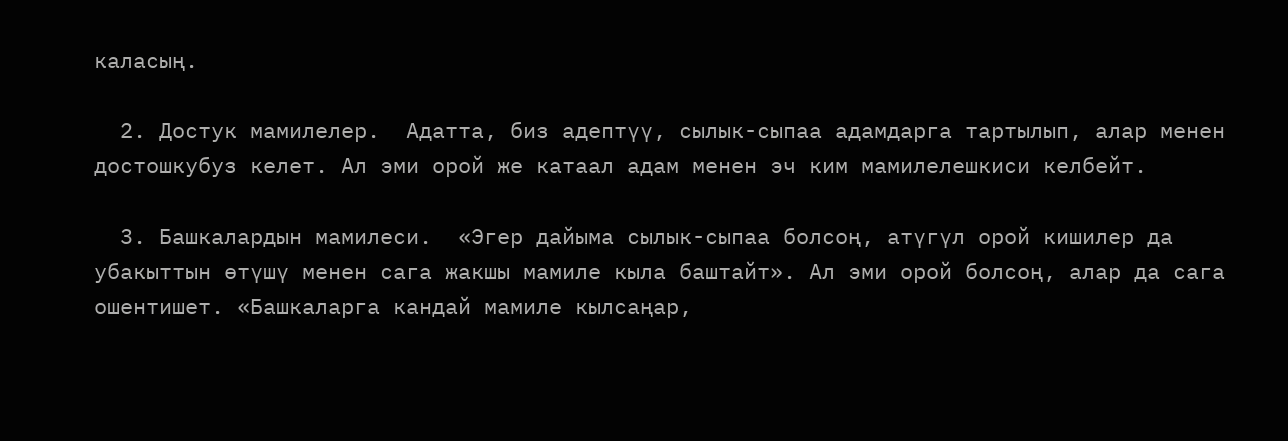каласың.

  2. Достук мамилелер.  Адатта, биз адептүү, сылык-сыпаа адамдарга тартылып, алар менен достошкубуз келет. Ал эми орой же катаал адам менен эч ким мамилелешкиси келбейт.

  3. Башкалардын мамилеси.  «Эгер дайыма сылык-сыпаа болсоң, атүгүл орой кишилер да убакыттын өтүшү менен сага жакшы мамиле кыла баштайт». Ал эми орой болсоң, алар да сага ошентишет. «Башкаларга кандай мамиле кылсаңар,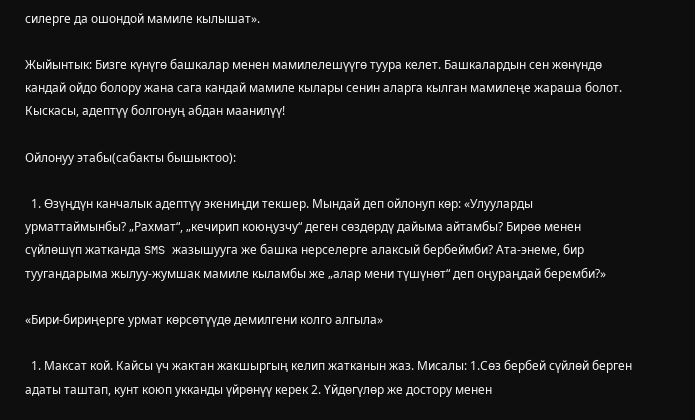силерге да ошондой мамиле кылышат».

Жыйынтык: Бизге күнүгө башкалар менен мамилелешүүгө туура келет. Башкалардын сен жөнүндө кандай ойдо болору жана сага кандай мамиле кылары сенин аларга кылган мамилеңе жараша болот. Кыскасы, адептүү болгонуң абдан маанилүү!

Ойлонуу этабы(сабакты бышыктоо):

  1. Өзүңдүн канчалык адептүү экениңди текшер. Мындай деп ойлонуп көр: «Улууларды урматтаймынбы? „Рахмат“, „кечирип коюңузчу“ деген сөздөрдү дайыма айтамбы? Бирөө менен сүйлөшүп жатканда SMS жазышууга же башка нерселерге алаксый бербеймби? Ата-энеме, бир туугандарыма жылуу-жумшак мамиле кыламбы же „алар мени түшүнөт“ деп оңураңдай беремби?»

«Бири-бириңерге урмат көрсөтүүдө демилгени колго алгыла»

  1. Максат кой. Кайсы үч жактан жакшыргың келип жатканын жаз. Мисалы: 1.Сөз бербей сүйлөй берген адаты таштап, кунт коюп укканды үйрөнүү керек 2. Үйдөгүлөр же достору менен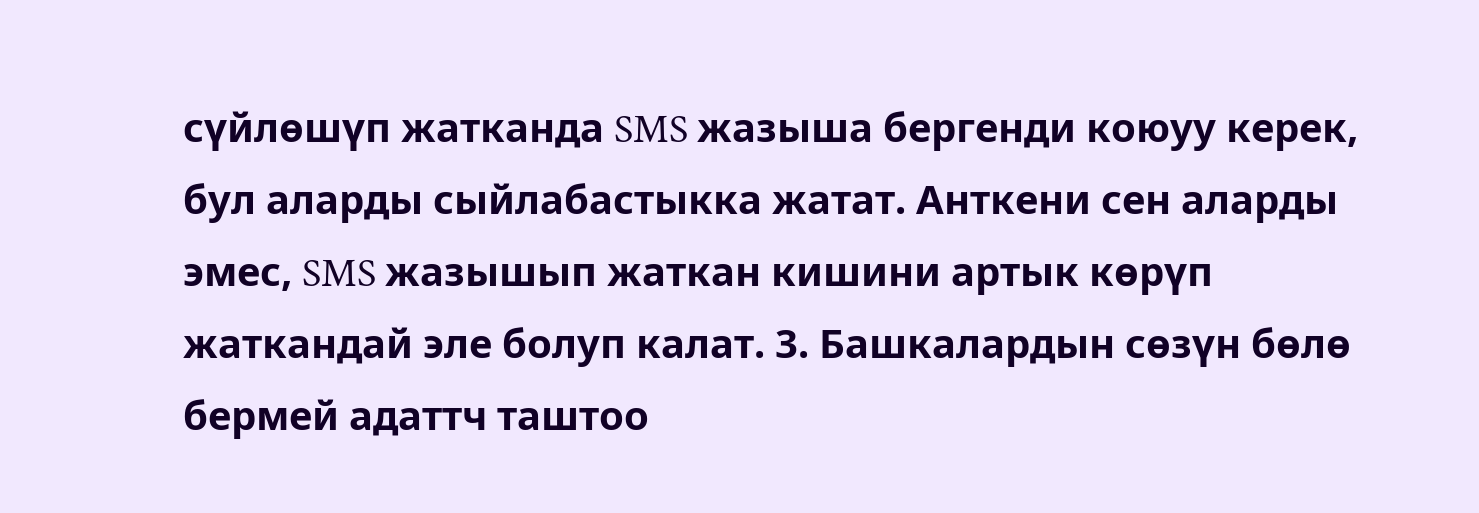сүйлөшүп жатканда SMS жазыша бергенди коюуу керек, бул аларды сыйлабастыкка жатат. Анткени сен аларды эмес, SMS жазышып жаткан кишини артык көрүп жаткандай эле болуп калат. 3. Башкалардын сөзүн бөлө бермей адаттч таштоо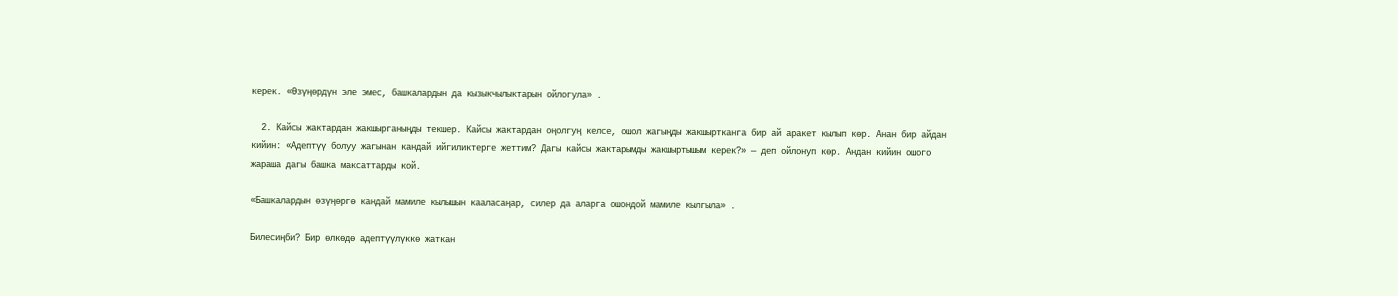керек. «Өзүңөрдүн эле эмес, башкалардын да кызыкчылыктарын ойлогула» .

  2. Кайсы жактардан жакшырганыңды текшер. Кайсы жактардан оңолгуң келсе, ошол жагыңды жакшыртканга бир ай аракет кылып көр. Анан бир айдан кийин: «Адептүү болуу жагынан кандай ийгиликтерге жеттим? Дагы кайсы жактарымды жакшыртышым керек?» — деп ойлонуп көр. Андан кийин ошого жараша дагы башка максаттарды кой.

«Башкалардын өзүңөргө кандай мамиле кылышын кааласаңар, силер да аларга ошондой мамиле кылгыла» .

Билесиңби? Бир өлкөдө адептүүлүккө жаткан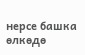нерсе башка өлкөдө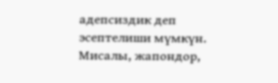адепсиздик деп эсептелиши мүмкүн. Мисалы, жапондор,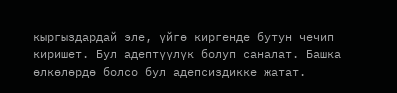кыргыздардай эле, үйгө киргенде бутун чечип киришет. Бул адептүүлүк болуп саналат. Башка өлкөлөрдө болсо бул адепсиздикке жатат.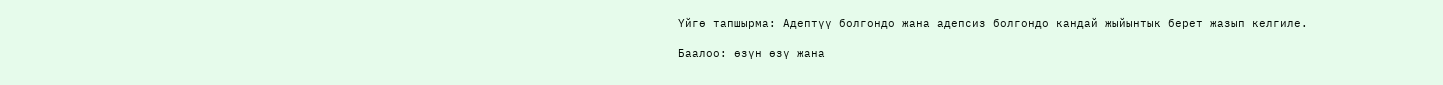Үйгѳ тапшырма: Адептүү болгондо жана адепсиз болгондо кандай жыйынтык берет жазып келгиле.

Баалоо: ѳзүн ѳзү жана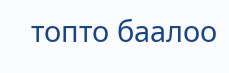топто баалоо